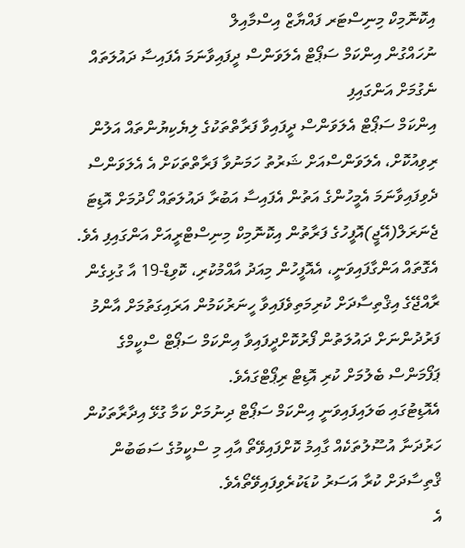އިކޮނޮމިކް މިނިސްޓަރ ފައްޔާޒް އިސްމާއިލް
ނުހައްގުން އިންކަމް ސަޕޯޓް އެލަވަންސް ދީފައިވާނަމަ އެފައިސާ ދައުލަތައް ނެގުމަށް އަންގައިފި
އިންކަމް ސަޕޯޓް އެލަވަންސް ދީފައިވާ ފަރާތްތަކުގެ ލިޔެކިޔުންތައް އަލުން ރިވިއުކޮށް، އެލަވަންސްއަށް ޝަރުތު ހަމަނުވާ ފަރާތްތަކަށް އެ އެލަވަންސް ދެވިފައިވާނަމަ އެމީހުންގެ އަތުން އެފައިސާ އަބުރާ ދައުލަތައް ހޯދުމަށް އޮޑިޓަ ޖެނަރަލް(އޭޖީ)އޮފީހުގެ ފަރާތުން އިކޮނޮމިކް މިނިސްޓްރީއަށް އަންގައިފި އެވެ.
އެގޮތައް އަންގާފައިވަނީ، އެއޮފީހުން މިއަދު އާއްމުކުރި، ކޮވިޑް-19 އާ ގުޅިގެން ރާއްޖޭގެ އިޤްތިސާދަށް ކުރިމަތިވެފައިވާ ހީނަރުކަމުން އަރައިގަތުމަށް އާންމު ފަރުދުންނަށް ދައުލަތުން ފޯރުކޮށްދީފައިވާ އިންކަމް ސަޕޯޓް ސްކީމްގެ ޕަފޯމަންސް ބެލުމަށް ކުރި އޮޑިޓް ރިޕޯޓްގައެވެ.
އެއޮޑިޓުގައި ބަލައިފައިވަނީ އިންކަމް ސަޕޯޓް ދިނުމަށް ކަމާ ގުޅޭ އިދާރާތަކުން ހަރުދަނާ އުސޫލުތަކެއް ގާއިމު ކޮށްފައިވޭތޯ އާއި މި ސްކީމުގެ ސަބަބުން ޤްތިސާދަށް ކުރާ އަސަރު ކުޑަކުރެވިފައިވޭތޯއެވެ.
އެ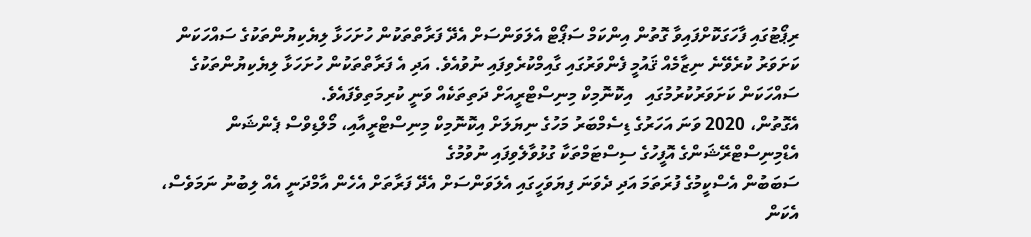ރިޕޯޓުގައި ފާހަގަކޮށްފައިވާ ގޮތުން އިންކަމް ސަޕޯޓް އެލަވަންސަށް އެދޭ ފަރާތްތަކުން ހުށަހަޅާ ލިޔެކިޔުންތަކުގެ ސައްހަކަން ކަށަވަރު ކުރެވޭނެ ނިޒާމެއް ޤައުމީ ފެންވަރުގައި ގާއިމްކުރެވިފައި ނުވުއެވެ. އަދި އެ ފަރާތްތަކުން ހުށަހަޅާ ލިޔެކިޔުންތަކުގެ ސައްހަކަން ކަށަވަރުކުރުމުގައި   އިކޮނޮމިކް މިނިސްޓްރީއަށް ދަތިތަކެއް ވަނީ ކުރިމަތިވެފައެވެ.
އެގޮތުން، 2020 ވަނަ އަހަރުގެ ޑިސެމްބަރު މަހުގެ ނިޔަލަށް އިކޮނޮމިކް މިނިސްޓްރީއާއި، މޯލްޑިވްސް ޕެންޝަން އެޑްމިނިސްޓްރޭޝަންގެ އޮފީހުގެ ސިސްޓަމްތަކާ ގުޅުވާލެވިފައި ނުވުމުގެ
ސަބަބުން އެސްކީމުގެ ފުރަތަމަ އަދި ދެވަނަ ފިޔަވަހީގައި އެލަވަންސަށް އެދޭ ފަރާތަށް އެހެން އާމްދަނީ އެއް ލިބުނު ނަމަވެސް، އެކަން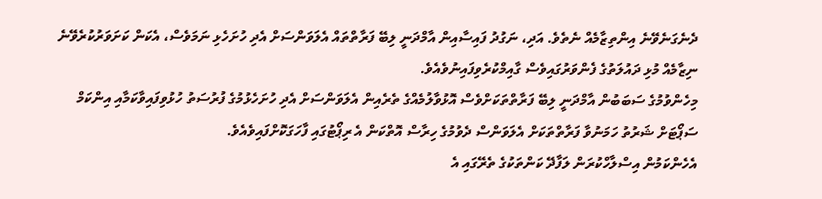ދެނެގަނެވޭނެ އިންތިޒާމެއް ނެތެވެ. އަދި، ނަގުދު ފައިސާއިން އާމްދަނީ ލިބޭ ފަރާތްތައް އެލަވަންސަށް އެދި ހުށަހެޅި ނަމަވެސް، އެކަން ކަށަވަރުކުރެވޭނެ ނިޒާމެއް މުޅި ދައުލަތުގެ ފެންވަރުގައިވެސް ގާއިމްކުރެވިފައިނުވެއެވެ.
މިހެންވުމުގެ ސަބަބުން އާމްދަނީ ލިބޭ ފަރާތްތަކަށްވެސް އޮޅުވާލުމެއްގެ ތެރެއިން އެލަވަންސަށް އެދި ހުށަހެޅުމުގެ ފުރުސަތު ހުޅުވިފައިވާކަމާއި އިންކަމް ސަޕޯޓަށް ޝަރުތު ހަމަނުވާ ފަރާތްތަކަށް އެލަވަންސް ދެވުމުގެ ހިރާސް އޮތްކަން އެ ރިޕޯޓުގައި ފާހަގަކޮށްފައިވެއެވެ.
އެހެންކަމުން އިސްލާހްކުރަން ލަފާދޭ ކަންތަކުގެ ތެރޭގައި އެ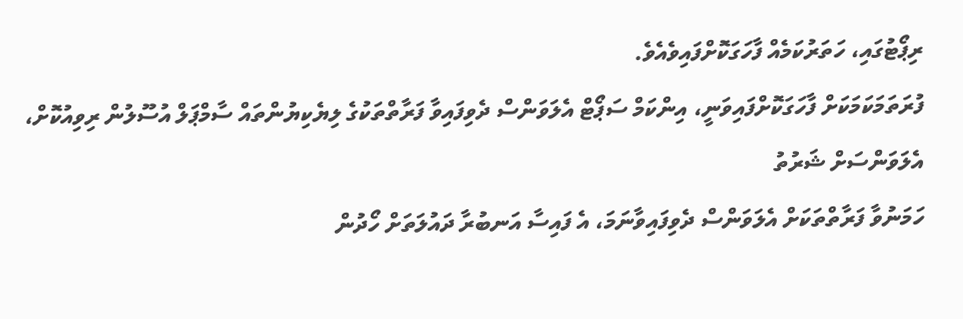ރިޕޯޓުގައި، ހަތަރުކަމެއް ފާހަގަކޮށްފައިވެއެވެ.
ފުރަތަމަކަމަކަށް ފާހަގަކޮށްފައިވަނީ، އިންކަމް ސަޕޯޓް އެލަވަންސް ދެވިފައިވާ ފަރާތްތަކުގެ ލިޔެކިޔުންތައް ސާމްޕަލް އުސޫލުން ރިވިއުކޮށް، އެލަވަންސަށް ޝަރުތު
ހަމަނުވާ ފަރާތްތަކަށް އެލަވަންސް ދެވިފައިވާނަމަ، އެ ފައިސާ އަނބުރާ ދައުލަތަށް ހޯދުން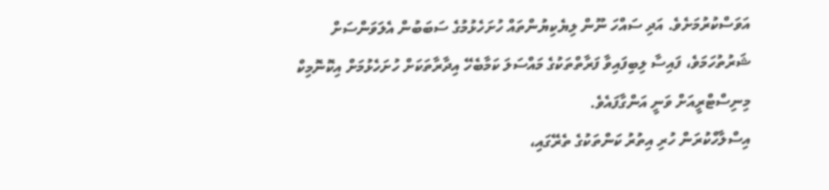އަވަސްކުރުމަށެވެ. އަދި ސައްހަ ނޫން ލިޔެކިޔުންތައް ހުށަހެޅުމުގެ ސަބަބުން އެލަވަންސަށް ޝަރުތުހަމަވެ، ފައިސާ ލިބިފައިވާ ފަރާތްތަކުގެ މައްސަލަ ކަމާބެހޭ އިދާރާތަކަށް ހުށަހެޅުމަށް އިކޮނޮމިކް މިނިސްޓްރީއަށް ވަނީ އަންގާފައެވެ.
އިސްލާހްކުރަން ހުރި އިތުރު ކަންތަކުގެ ތެރޭގައި،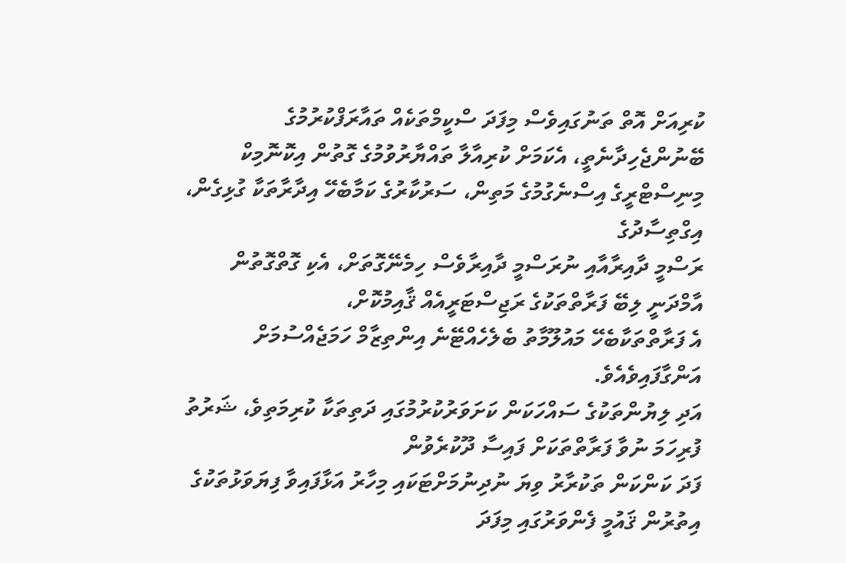ކުރިއަށް އޮތް ތަނުގައިވެސް މިފަދަ ސްކީމްތަކެއް ތައާރަފްކުރުމުގެ ބޭނުންޖެހިދާނެތީ، އެކަމަށް ކުރިއާލާ ތައްޔާރުވުމުގެ ގޮތުން އިކޮނޮމިކް މިނިސްޓްރީގެ އިސްނެގުމުގެ މަތިން، ސަރުކާރުގެ ކަމާބެހޭ އިދާރާތަކާ ގުޅިގެން، އިގްތިސާދުގެ
ރަސްމީ ދާއިރާއާއި ނުރަސްމީ ދާއިރާވެސް ހިމެނޭގޮތަށް، އެކި ގޮތްގޮތުން އާމްދަނީ ލިބޭ ފަރާތްތަކުގެ ރަޖިސްޓަރީއެއް ޤާއިމުކޮށް،
އެ ފަރާތްތަކާބެހޭ މައުލޫމާތު ބެލެހެއްޓޭނެ އިންތިޒާމް ހަމަޖެއްސުމަށް އަންގާފައިވެއެވެ.
އަދި ލިޔުންތަކުގެ ސައްހަކަން ކަށަވަރުކުރުމުގައި ދަތިތަކާ ކުރިމަތިވެ، ޝަރުތު ފުރިހަމަ ނުވާ ފަރާތްތަކަށް ފައިސާ ދޫކުރެވުން
ފަދަ ކަންކަން ތަކުރާރު ވިޔަ ނުދިނުމަށްޓަކައި މިހާރު އަޅާފައިވާ ފިޔަވަޅުތަކުގެ އިތުރުން ޤައުމީ ފެންވަރުގައި މިފަދަ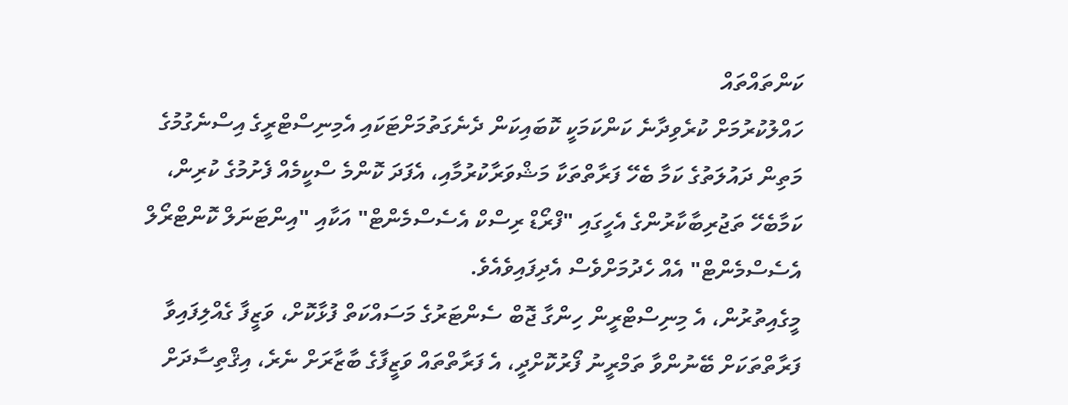ކަންތައްތައް
ހައްލުކުރުމަށް ކުރެވިދާނެ ކަންކަމަކީ ކޮބައިކަން ދެނެގަތުމަށްޓަކައި އެމިނިސްޓްރީގެ އިސްނެގުމުގެ
މަތިން ދައުލަތުގެ ކަމާ ބެހޭ ފަރާތްތަކާ މަޝްވަރާކުރުމާއި، އެފަދަ ކޮންމެ ސްކީމެއް ފެށުމުގެ ކުރިން، ކަމާބެހޭ ތަޖުރިބާކާރުންގެ އެހީގައި "ފްރޯޑް ރިސްކް އެސެސްމެންޓް" އަކާއި "އިންޓަނަލް ކޮންޓްރޯލް އެސެސްމެންޓް" އެއް ހެދުމަށްވެސް އެދިފައިވެއެވެ.
މީގެއިތުރުން، އެ މިނިސްޓްރީން ހިންގާ ޖޮބް ސެންޓަރުގެ މަސައްކަތް ފުޅާކޮށް، ވަޒީފާ ގެއްލިފައިވާ ފަރާތްތަކަށް ބޭނުންވާ ތަމްރީނު ފޯރުކޮށްދީ، އެ ފަރާތްތައް ވަޒީފާގެ ބާޒާރަށް ނެރެ، އިޤްތިސާދަށް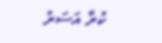ކުރާ އަސަރު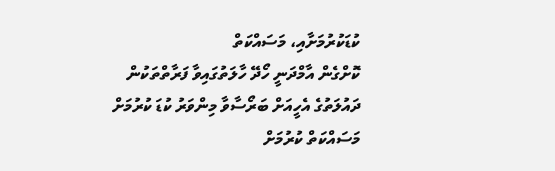ކުޑަކުރުމަށާއި، މަސައްކަތް
ކޮށްގެން އާމްދަނީ ހޯދޭ ހާލަތުގައިވާ ފަރާތްތަކުން ދައުލަތުގެ އެހީއަށް ބަރޯސާވާ މިންވަރު ކުޑަ ކުރުމަށް މަސައްކަތް ކުރުމަށް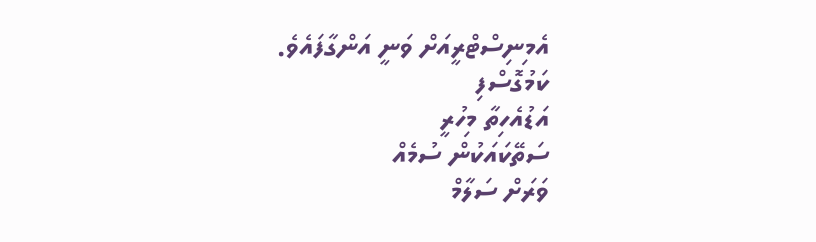އެމިނިސްޓްރީއަށް ވަނީ އަންގާފައެވެ.
ކަމުގޮސްފި
އަޑުއެހިތާ މިހުރީ
ސަތޭކައަކުން ސުމެއް
ވަރަށް ސަލާމް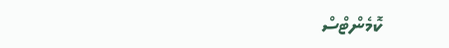ކޮމެންޓްސް